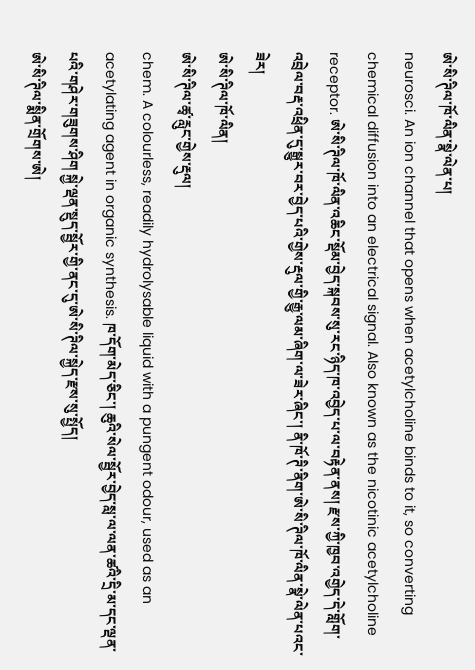ཨེ་སི་ཊིལ་ཁོ་ལིན་སྣེ་ལེན་པ།
neurosci. An ion channel that opens when acetylcholine binds to it, so converting chemical diffusion into an electrical signal. Also known as the nicotinic acetylcholine receptor. ཨེ་སི་ཊིལ་ཁོ་ལིན་འཆིང་སྡོམ་བྱེད་སྐབས་སུ་རང་ཉིད་ཁ་འབྱེད་པ་ལ་བརྟེན་ནས། རྫས་ཀྱི་ཁྱབ་འགྱེད་དེ་གློག་འབྲེལ་བརྡ་འཕྲིན་དུ་སྒྱུར་བར་བྱེད་པའི་གྱེས་རྡུལ་གྱི་རྒྱུ་ལམ་ཞིག་ལ་ཟེར་ཞིང་། ནི་ཁོ་ཊི་ནིག་ཨེ་སི་ཊིལ་ཁོ་ལིན་སྣེ་ལེན་པའང་ཟེར།
ཨེ་སི་ཊིལ་ཁོ་ལིན།
ཨེ་སི་ཊིལ་ཚྭ་རླུང་གྱེས་རྡུལ།
chem. A colourless, readily hydrolysable liquid with a pungent odour, used as an acetylating agent in organic synthesis. ཁ་དོག་མེད་ཅིང་། ཆུའི་སེལ་སྦྱོར་བྱེད་སླ་ལ་ལན་ཚའི་དྲི་མ་དང་ལྡན་པའི་གཤེར་གཟུགས་ཤིག སྐྱེ་ལྡན་སྡུད་སྦྱོར་གྱི་ནང་དུ་ཨེ་སི་ཊིལ་སྐྱེད་རྫས་སུ་སྤྱོད།
ཨེ་སི་ཊིལ་སྨིན་གྲོགས་ཨེ།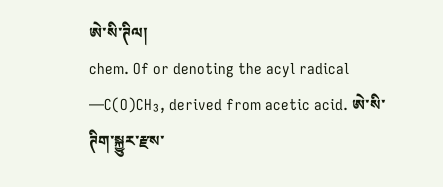ཨེ་སི་ཊིལ།
chem. Of or denoting the acyl radical —C(O)CH₃, derived from acetic acid. ཨེ་སི་ཊིག་སྐྱུར་རྫས་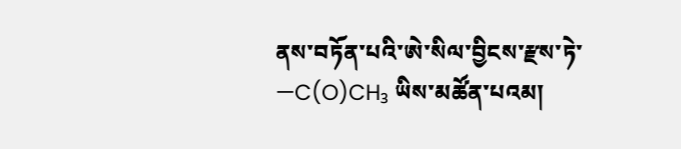ནས་བཏོན་པའི་ཨེ་སིལ་བྱིངས་རྫས་ཏེ་ —C(O)CH₃ ཡིས་མཚོན་པའམ།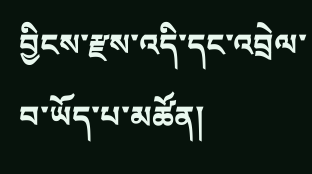བྱིངས་རྫས་འདི་དང་འབྲེལ་བ་ཡོད་པ་མཚོན།